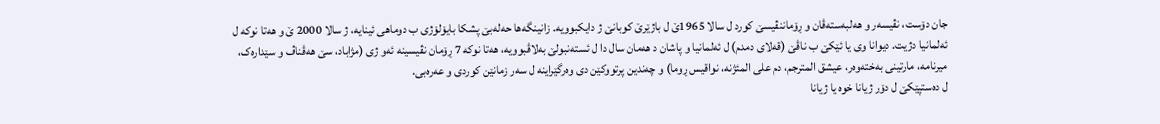جان دۆست، نڤیسەر و ھەلبەستەڤان و ڕۆماننڤیسێ کورد ل سالا 1965ێ ل باژێرێ کوبانێ ژ دایکبوویە. زانینگەھا حەلەبێ پشکا بایۆلۆژی ب دوماھی ئینایە، ژ سالا 2000 ێ و ھەتا نوکە ل ئەلمانیا دژیت. دیوانا وی یا ئێکێ ب ناڤێ (قەلای دمدم) ل ئەلمانیا و پاشان د ھەمان سال دا ل ئستەنبولێ بەلاڤبوویە، ھەتا نوکە 7 ڕۆمان نڤیسینە ئەو ژی (مژاباد، سێ ھەڤناڤ و سێدارەک، میرنامە، مارتینی بەختەوەر، عیشق المترجم، دم علی المئژنە، نواقیس ڕوما) و چەندین پرتووکێن دی وەرگێراینە ل سەر زمانێن کوردی و عەرەبی.
ل دەستپێکێ ل دۆر ژیانا خوە یا ژیانا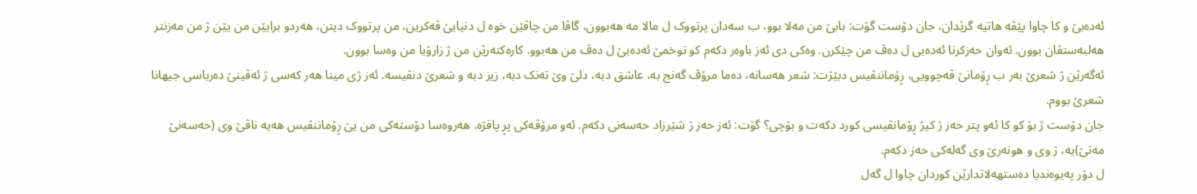ئەدەبێ و کا چاوا پێڤە ھاتیە گرێدان، جان دۆست گۆت: بابێ من مەلا بوو، ب سەدان پرتووک ل مالا مە ھەبوون، گاڤا من چاڤێن خوە ل دنیایێ ڤەکرین، من پرتووک دیتن، ھەردو برایێن من یێن ژ من مەزنتر ھەلبەستڤان بوون. ئەوان حەزکرنا ئەدەبی ل دەڤ من چێکرن. وەکی دی ئەز باوەر دکەم کو توخمێ ئەدەبێ ل دەڤ من ھەبوو. کارەکتەرێن من ژ زارۆیا من وەسا بوون.
ئەگەرێن ژ شعرێ بەر ب ڕۆمانێ ڤەچوویی، ڕۆماننڤیس دبێژت: شعر ھەسانە، دەما مرۆڤ گەنج بە، عاشق دبە، دلێ وێ تەنک دبە، زیز دبە و شعرێ دنڤیسە. ئەز ژی مینا ھەر کەسی ژ ئەڤینێ دەرباسی جیھانا شعرێ بووم.
جان دۆست ژ بۆ کو کا ئەو پتر حەز ژ کیژ ڕۆمانڤیسی کورد دکەت و بۆچی؟ گۆت: ئەز حەز ژ شێرزاد حەسەنی دکەم. ئەو مرۆڤەکی پڕ پاقژە. ھەروەسا دۆستەکی من یێ ڕۆماننڤیس ھەیە ناڤێ وی (حەسەنێ مەتێ)یە، ژ وی و ھونەرێ وی گەلەکی حەز دکەم.
ل دۆر پەیوەندیا دەستھەلاتدارێن کوردان چاوا ل گەل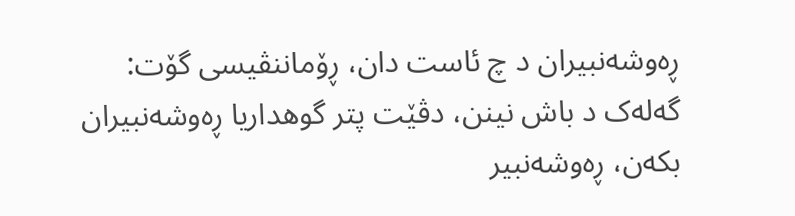ڕەوشەنبیران د چ ئاست دان، ڕۆماننڤیسی گۆت: گەلەک د باش نینن، دڤێت پتر گوھداریا ڕەوشەنبیران بکەن، ڕەوشەنبیر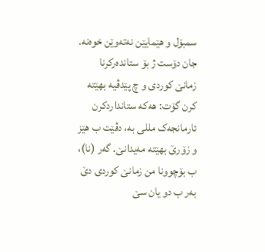سمبۆل و ھێمایێن نەتەوێن خوەنە.
جان دۆست ژ بۆ ستاندەرکرنا زمانێ کوردی و چ پێدڤیە بھێتە کرن گۆت: ھەکە ستانداردکرن ئارمانجەک مللی بە، دڤێت ب ھێز و زۆرێ بھێتە مەیدانێ. گەر (نا)، ب بۆچوونا من زمانێ کوردی دێ بەر ب دو یان سێ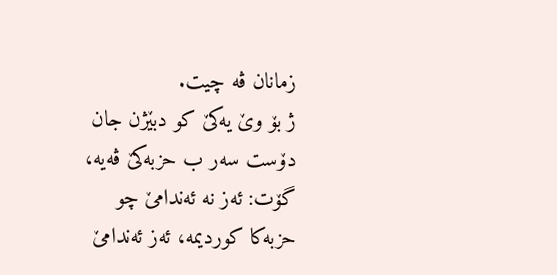زمانان ڤە چیت.
ژ بۆ وێ یەکێ کو دبێژن جان دۆست سەر ب حزبەکێ ڤەیە، گۆت: ئەز نە ئەندامێ چو حزبەکا کوردیمە، ئەز ئەندامێ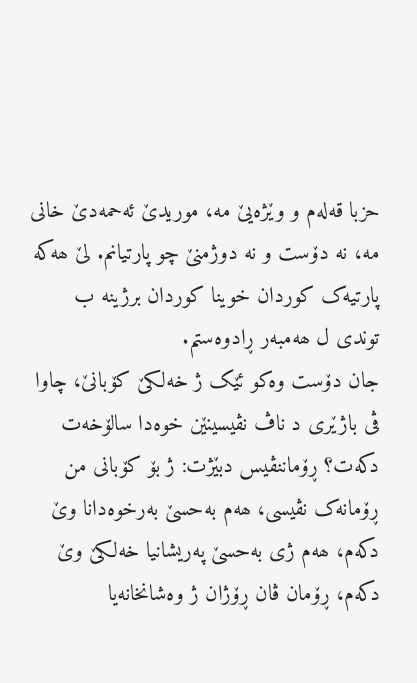حزبا قەلەم و وێژەیێ مە، موریدێ ئەحمەدێ خانی مە، نە دۆست و نە دوژمنێ چو پارتیانم. لێ ھەکە پارتیەک کوردان خوینا کوردان برژینە ب توندی ل ھەمبەر ڕادوەستم.
جان دۆست وەکو ئێک ژ خەلکێ کۆبانێ، چاوا ڤی باژێری د ناڤ نڤیسینێن خوەدا سالۆخەت دکەت؟ ڕۆماننڤیس دبێژت: ژ بۆ کۆبانی من ڕۆمانەک نڤیسی، ھەم بەحسێ بەرخوەدانا وێ دکەم، ھەم ژی بەحسێ پەریشانیا خەلکێ وێ دکەم، ڕۆمان ڤان ڕۆژان ژ وەشانخانەیا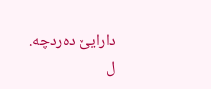دارایێ دەردچە.
ل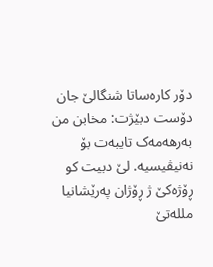دۆر کارەساتا شنگالێ جان دۆست دبێژت: مخابن من بەرھەمەک تایبەت بۆ نەنیڤیسیە. لێ دبیت کو ڕۆژەکێ ژ ڕۆژان پەرێشانیا مللەتێ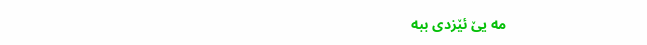مە یێ ئێزدی ببە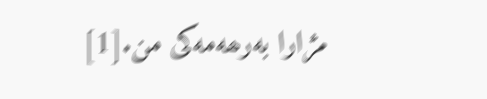مژارا بەرھەمەکی من.[1]